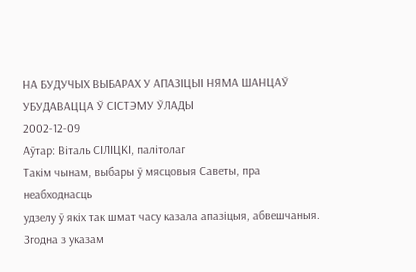НА БУДУЧЫХ ВЫБАРАХ У АПАЗІЦЫІ НЯМА ШАНЦАЎ УБУДАВАЦЦА Ў СІСТЭМУ ЎЛАДЫ
2002-12-09
Аўтар: Віталь СІЛІЦКІ, палітолаг
Такім чынам, выбары ў мясцовыя Саветы, пра неабходнасць
удзелу ў якіх так шмат часу казала апазіцыя, абвешчаныя. Згодна з указам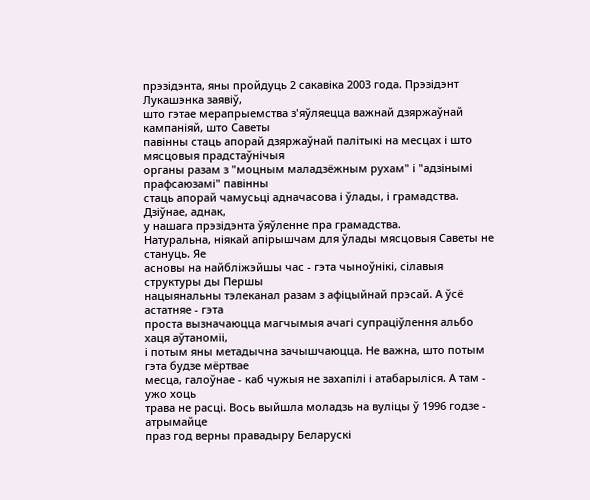прэзідэнта, яны пройдуць 2 сакавіка 2003 года. Прэзідэнт Лукашэнка заявіў,
што гэтае мерапрыемства з'яўляецца важнай дзяржаўнай кампаніяй, што Саветы
павінны стаць апорай дзяржаўнай палітыкі на месцах і што мясцовыя прадстаўнічыя
органы разам з "моцным маладзёжным рухам" і "адзінымі прафсаюзамі" павінны
стаць апорай чамусьці адначасова і ўлады, і грамадства. Дзіўнае, аднак,
у нашага прэзідэнта ўяўленне пра грамадства.
Натуральна, ніякай апірышчам для ўлады мясцовыя Саветы не стануць. Яе
асновы на найбліжэйшы час - гэта чыноўнікі, сілавыя структуры ды Першы
нацыянальны тэлеканал разам з афіцыйнай прэсай. А ўсё астатняе - гэта
проста вызначаюцца магчымыя ачагі супраціўлення альбо хаця аўтаноміі,
і потым яны метадычна зачышчаюцца. Не важна, што потым гэта будзе мёртвае
месца, галоўнае - каб чужыя не захапілі і атабарыліся. А там - ужо хоць
трава не расці. Вось выйшла моладзь на вуліцы ў 1996 годзе - атрымайце
праз год верны правадыру Беларускі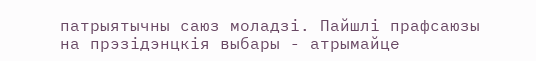патрыятычны саюз моладзі. Пайшлі прафсаюзы
на прэзідэнцкія выбары - атрымайце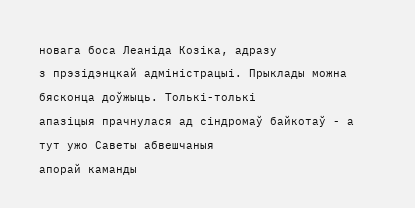новага боса Леаніда Козіка, адразу
з прэзідэнцкай адміністрацыі. Прыклады можна бясконца доўжыць. Толькі-толькі
апазіцыя прачнулася ад сіндромаў байкотаў - а тут ужо Саветы абвешчаныя
апорай каманды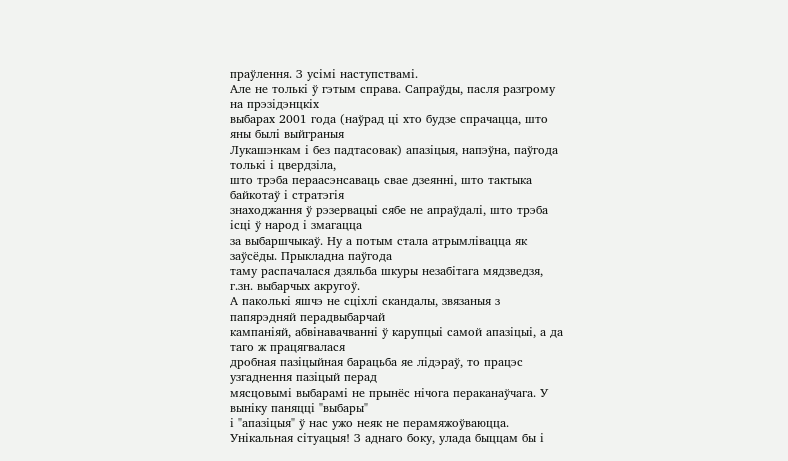праўлення. З усімі наступствамі.
Але не толькі ў гэтым справа. Сапраўды, пасля разгрому на прэзідэнцкіх
выбарах 2001 года (наўрад ці хто будзе спрачацца, што яны былі выйграныя
Лукашэнкам і без падтасовак) апазіцыя, напэўна, паўгода толькі і цвердзіла,
што трэба пераасэнсаваць свае дзеянні, што тактыка байкотаў і стратэгія
знаходжання ў рэзервацыі сябе не апраўдалі, што трэба ісці ў народ і змагацца
за выбаршчыкаў. Ну а потым стала атрымлівацца як заўсёды. Прыкладна паўгода
таму распачалася дзяльба шкуры незабітага мядзведзя, г.зн. выбарчых акругоў.
А паколькі яшчэ не сціхлі скандалы, звязаныя з папярэдняй перадвыбарчай
кампаніяй, абвінавачванні ў карупцыі самой апазіцыі, а да таго ж працягвалася
дробная пазіцыйная барацьба яе лідэраў, то працэс узгаднення пазіцый перад
мясцовымі выбарамі не прынёс нічога пераканаўчага. У выніку паняцці "выбары"
і "апазіцыя" ў нас ужо неяк не перамяжоўваюцца.
Унікальная сітуацыя! З аднаго боку, улада быццам бы і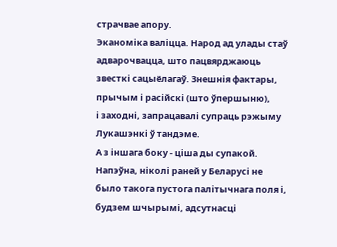страчвае апору.
Эканоміка валіцца. Народ ад улады стаў адварочвацца, што пацвярджаюць
звесткі сацыёлагаў. Знешнія фактары, прычым і расійскі (што ўпершыню),
і заходні, запрацавалі супраць рэжыму Лукашэнкі ў тандэме.
А з іншага боку - ціша ды супакой. Напэўна, ніколі раней у Беларусі не
было такога пустога палітычнага поля і, будзем шчырымі, адсутнасці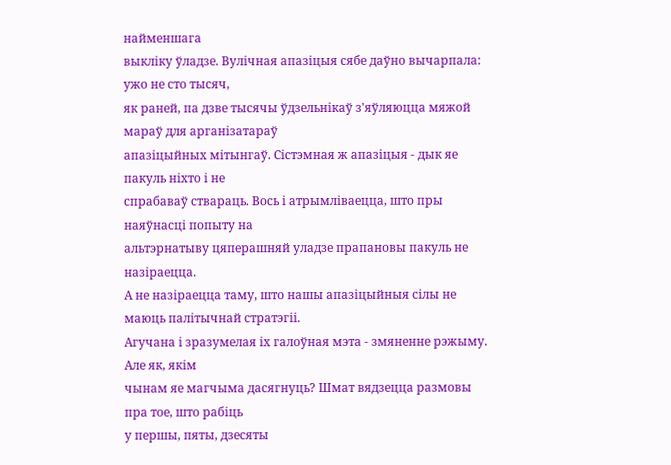найменшага
выкліку ўладзе. Вулічная апазіцыя сябе даўно вычарпала: ужо не сто тысяч,
як раней, па дзве тысячы ўдзельнікаў з'яўляюцца мяжой мараў для арганізатараў
апазіцыйных мітынгаў. Сістэмная ж апазіцыя - дык яе пакуль ніхто і не
спрабаваў ствараць. Вось і атрымліваецца, што пры наяўнасці попыту на
альтэрнатыву цяперашняй уладзе прапановы пакуль не назіраецца.
А не назіраецца таму, што нашы апазіцыйныя сілы не маюць палітычнай стратэгіі.
Агучана і зразумелая іх галоўная мэта - змяненне рэжыму. Але як, якім
чынам яе магчыма дасягнуць? Шмат вядзецца размовы пра тое, што рабіць
у першы, пяты, дзесяты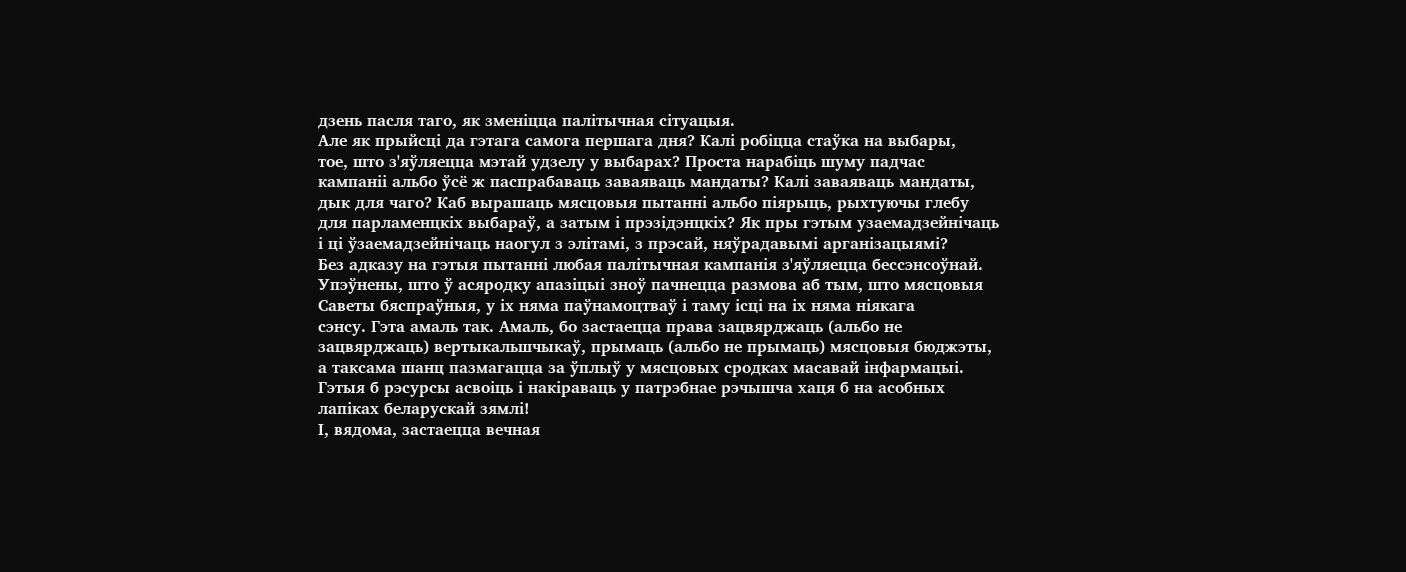дзень пасля таго, як зменіцца палітычная сітуацыя.
Але як прыйсці да гэтага самога першага дня? Калі робіцца стаўка на выбары,
тое, што з'яўляецца мэтай удзелу у выбарах? Проста нарабіць шуму падчас
кампаніі альбо ўсё ж паспрабаваць заваяваць мандаты? Калі заваяваць мандаты,
дык для чаго? Каб вырашаць мясцовыя пытанні альбо піярыць, рыхтуючы глебу
для парламенцкіх выбараў, а затым і прэзідэнцкіх? Як пры гэтым узаемадзейнічаць
і ці ўзаемадзейнічаць наогул з элітамі, з прэсай, няўрадавымі арганізацыямі?
Без адказу на гэтыя пытанні любая палітычная кампанія з'яўляецца бессэнсоўнай.
Упэўнены, што ў асяродку апазіцыі зноў пачнецца размова аб тым, што мясцовыя
Саветы бяспраўныя, у іх няма паўнамоцтваў і таму ісці на іх няма ніякага
сэнсу. Гэта амаль так. Амаль, бо застаецца права зацвярджаць (альбо не
зацвярджаць) вертыкальшчыкаў, прымаць (альбо не прымаць) мясцовыя бюджэты,
а таксама шанц пазмагацца за ўплыў у мясцовых сродках масавай інфармацыі.
Гэтыя б рэсурсы асвоіць і накіраваць у патрэбнае рэчышча хаця б на асобных
лапіках беларускай зямлі!
І, вядома, застаецца вечная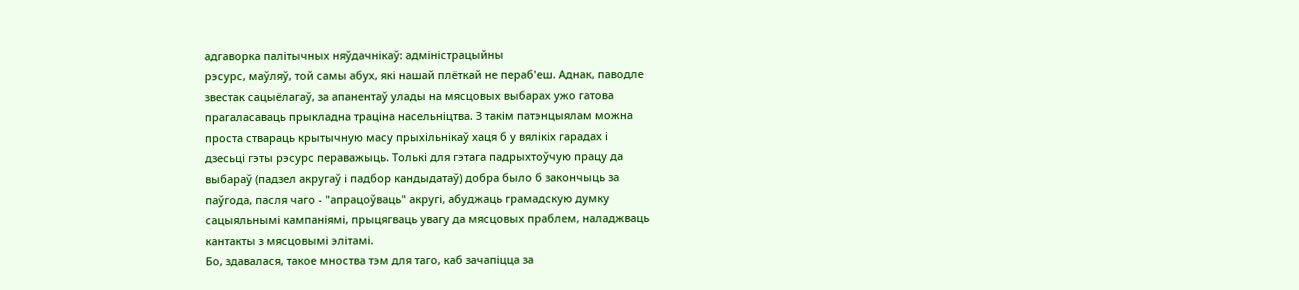адгаворка палітычных няўдачнікаў: адміністрацыйны
рэсурс, маўляў, той самы абух, які нашай плёткай не пераб'еш. Аднак, паводле
звестак сацыёлагаў, за апанентаў улады на мясцовых выбарах ужо гатова
прагаласаваць прыкладна траціна насельніцтва. З такім патэнцыялам можна
проста ствараць крытычную масу прыхільнікаў хаця б у вялікіх гарадах і
дзесьці гэты рэсурс пераважыць. Толькі для гэтага падрыхтоўчую працу да
выбараў (падзел акругаў і падбор кандыдатаў) добра было б закончыць за
паўгода, пасля чаго - "апрацоўваць" акругі, абуджаць грамадскую думку
сацыяльнымі кампаніямі, прыцягваць увагу да мясцовых праблем, наладжваць
кантакты з мясцовымі элітамі.
Бо, здавалася, такое мноства тэм для таго, каб зачапіцца за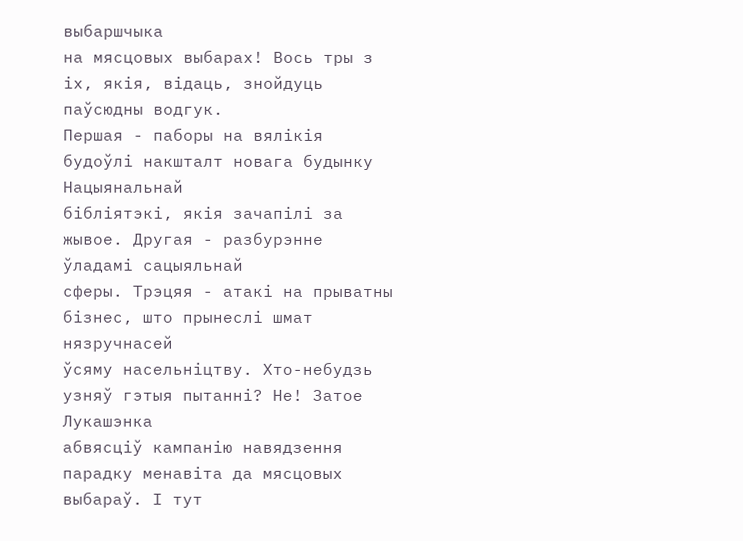выбаршчыка
на мясцовых выбарах! Вось тры з іх, якія, відаць, знойдуць паўсюдны водгук.
Першая - паборы на вялікія будоўлі накшталт новага будынку Нацыянальнай
бібліятэкі, якія зачапілі за жывое. Другая - разбурэнне ўладамі сацыяльнай
сферы. Трэцяя - атакі на прыватны бізнес, што прынеслі шмат нязручнасей
ўсяму насельніцтву. Хто-небудзь узняў гэтыя пытанні? Не! Затое Лукашэнка
абвясціў кампанію навядзення парадку менавіта да мясцовых выбараў. І тут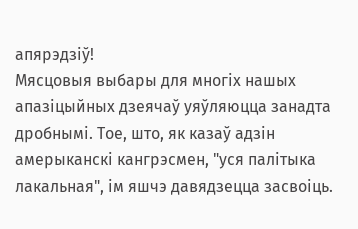апярэдзіў!
Мясцовыя выбары для многіх нашых апазіцыйных дзеячаў уяўляюцца занадта
дробнымі. Тое, што, як казаў адзін амерыканскі кангрэсмен, "уся палітыка
лакальная", ім яшчэ давядзецца засвоіць.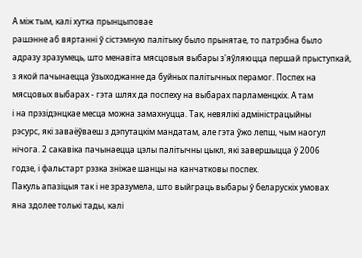А між тым, калі хутка прынцыповае
рашэнне аб вяртанні ў сістэмную палітыку было прынятае, то патрэбна было
адразу зразумець, што менавіта мясцовыя выбары з'яўляюцца першай прыступкай,
з якой пачынаецца ўзыходжанне да буйных палітычных перамог. Поспех на
мясцовых выбарах - гэта шлях да поспеху на выбарах парламенцкіх. А там
і на прэзідэнцкае месца можна замахнуцца. Так, невялікі адміністрацыйны
рэсурс, які заваёўваеш з дэпутацкім мандатам, але гэта ўжо лепш, чым наогул
нічога. 2 сакавіка пачынаецца цэлы палітычны цыкл, які завершыцца ў 2006
годзе, і фальстарт рэзка зніжае шанцы на канчатковы поспех.
Пакуль апазіцыя так і не зразумела, што выйграць выбары ў беларускіх умовах
яна здолее толькі тады, калі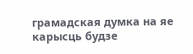грамадская думка на яе карысць будзе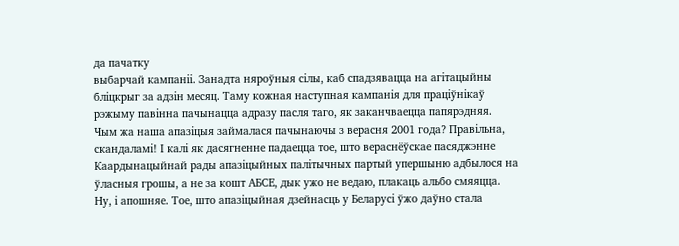да пачатку
выбарчай кампаніі. Занадта няроўныя сілы, каб спадзявацца на агітацыйны
бліцкрыг за адзін месяц. Таму кожная наступная кампанія для праціўнікаў
рэжыму павінна пачынацца адразу пасля таго, як заканчваецца папярэдняя.
Чым жа наша апазіцыя займалася пачынаючы з верасня 2001 года? Правільна,
скандаламі! І калі як дасягненне падаецца тое, што вераснёўскае пасяджэнне
Каардынацыйнай рады апазіцыйных палітычных партый упершыню адбылося на
ўласныя грошы, а не за кошт АБСЕ, дык ужо не ведаю, плакаць альбо смяяцца.
Ну, і апошняе. Тое, што апазіцыйная дзейнасць у Беларусі ўжо даўно стала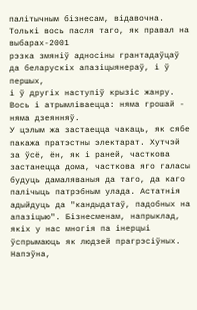палітычным бізнесам, відавочна. Толькі вось пасля таго, як правал на выбарах-2001
рэзка змяніў адносіны грантадаўцаў да беларускіх апазіцыянераў, і ў першых,
і ў другіх наступіў крызіс жанру. Вось і атрымліваецца: няма грошай -
няма дзеянняў.
У цэлым жа застаецца чакаць, як сябе пакажа пратэстны электарат. Хутчэй
за ўсё, ён, як і раней, часткова застанецца дома, часткова яго галасы
будуць дамаляваныя да таго, да каго палічыць патрэбным улада. Астатнія
адыйдуць да "кандыдатаў, падобных на апазіцыю". Бізнесменам, напрыклад,
якіх у нас многія па інерцыі ўспрымаюць як людзей прагрэсіўных. Напэўна,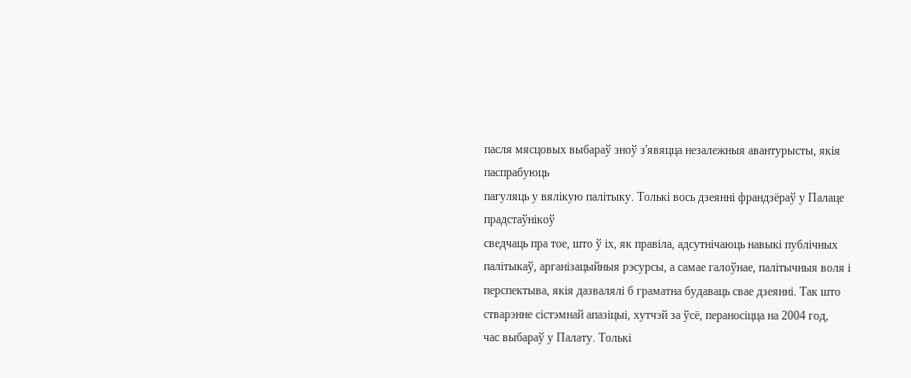пасля мясцовых выбараў зноў з'явяцца незалежныя авантурысты, якія паспрабуюць
пагуляць у вялікую палітыку. Толькі вось дзеянні франдзёраў у Палаце прадстаўнікоў
сведчаць пра тое, што ў іх, як правіла, адсутнічаюць навыкі публічных
палітыкаў, арганізацыйныя рэсурсы, а самае галоўнае, палітычныя воля і
перспектыва, якія дазвалялі б граматна будаваць свае дзеянні. Так што
стварэнне сістэмнай апазіцыі, хутчэй за ўсё, пераносіцца на 2004 год,
час выбараў у Палату. Толькі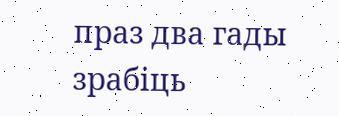праз два гады зрабіць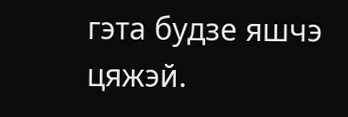гэта будзе яшчэ цяжэй.